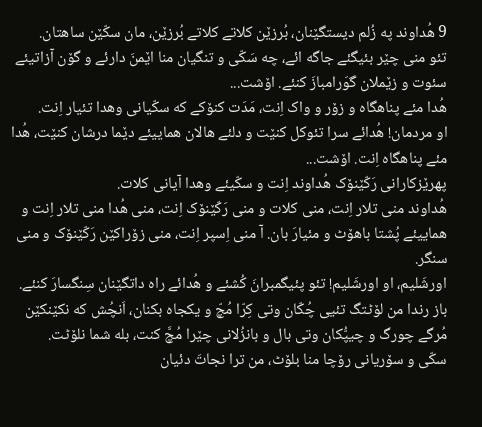9 هُداوند په زُلم دیستگێنان، بُرزێن کلاتے کلاتے بُرزێن، مان سکّێن ساهتان.
تئو منی چێر بئیگئے جاگه ائے، چه سَکّی و تنگیان منا اێمنَ دارئے و گۆن آزاتیئے سئوت و زێملان گوَرامبازَ کنئے. اۆشت...
هُدا مئے پناهگاه و زۆر و واک اِنت، مَدَت کنۆکے که سکّیانی وهدا تئیار اِنت.
او مردمان! هُدائے سرا تئوکل کنێت و دلئے هالان هماییئے دێما درشان کنێت، هُدا مئے پناهگاه اِنت. اۆشت...
پهرێزکارانی رَکّێنۆک هُداوند اِنت و سکّیئے وهدا آیانی کلات.
هُداوند منی تلار اِنت، منی کلات و منی رَکّێنۆک اِنت، منی هُدا منی تلار اِنت و هماییئے پُشتا باهۆٹ و مئیارَ بان. آ منی اِسپر اِنت، منی زۆراکێن رَکّێنۆک و منی سنگر.
اورشَلیم، او اورشَلیم! تئو پئیگمبرانَ کُشئے و هُدائے راه داتگێنان سِنگسارَ کنئے. باز رندا من لۆٹتگ تئیی چُکّان وتی کِرّا مُچّ و یکجاه بکنان، اَنچُش که نکێنکێن مُرگے چورگ و چیپُّکان وتی بال و بانزُلانی چێرا مُچَّ کنت، بله شما نلۆٹت.
سکّی و سۆریانی رۆچا منا بلۆٹ، من ترا نجاتَ دئیان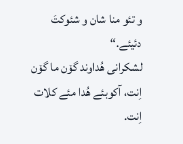و تئو منا شان و شئوکتَ دئیئے.“
لشکرانی هُداوند گۆن ما گۆن اِنت، آکوبئے هُدا مئے کلات اِنت.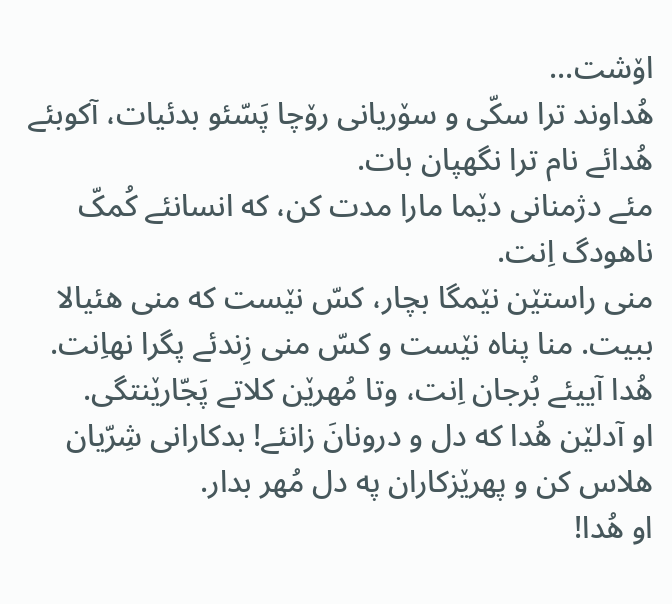اۆشت...
هُداوند ترا سکّی و سۆریانی رۆچا پَسّئو بدئیات، آکوبئے هُدائے نام ترا نگهپان بات.
مئے دژمنانی دێما مارا مدت کن، که انسانئے کُمکّ ناهودگ اِنت.
منی راستێن نێمگا بچار، کسّ نێست که منی هئیالا ببیت. منا پناه نێست و کسّ منی زِندئے پگرا نهاِنت.
هُدا آییئے بُرجان اِنت، وتا مُهرێن کلاتے پَجّارێنتگی.
او آدلێن هُدا که دل و درونانَ زانئے! بدکارانی شِرّیان هلاس کن و پهرێزکاران په دل مُهر بدار.
او هُدا!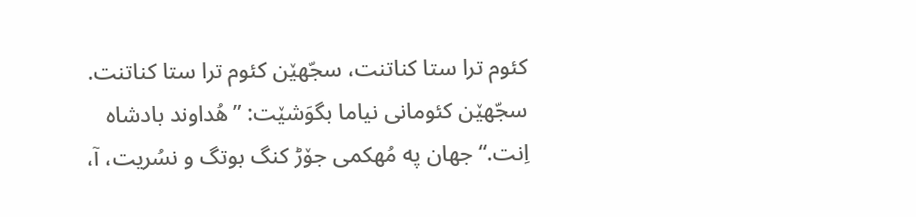کئوم ترا ستا کناتنت، سجّهێن کئوم ترا ستا کناتنت.
سجّهێن کئومانی نیاما بگوَشێت: ”هُداوند بادشاه اِنت.“ جهان په مُهکمی جۆڑ کنگ بوتگ و نسُریت، آ،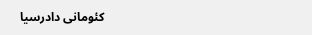کئومانی دادرسیا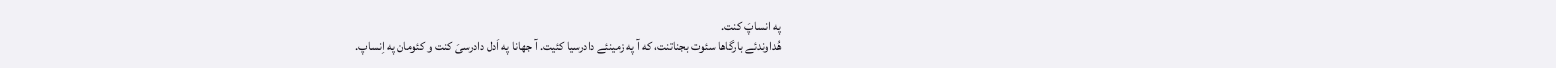په انساپَ کنت.
هُداوندئے بارگاها سئوت بجناتنت، که آ په زمینئے دادرسیا کئیت. آ جهانا په اَدل دادرسیَ کنت و کئومان په اِنساپ.